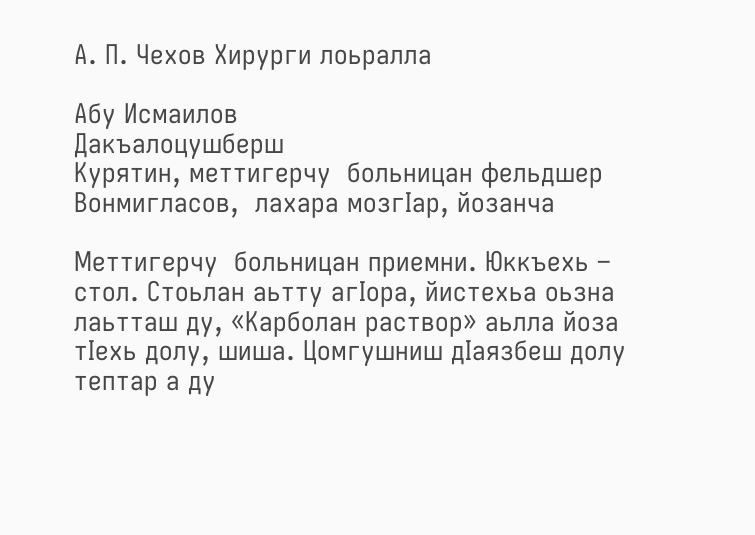А. П. Чехов Хирурги лоьралла

Абу Исмаилов
Дакъалоцушберш
Курятин, меттигерчу  больницан фельдшер
Вонмигласов,  лахара мозгIар, йозанча

Меттигерчу  больницан приемни. Юккъехь –  стол. Стоьлан аьтту агIора, йистехьа оьзна лаьтташ ду, «Карболан раствор» аьлла йоза тIехь долу, шиша. Цомгушниш дIаязбеш долу тептар а ду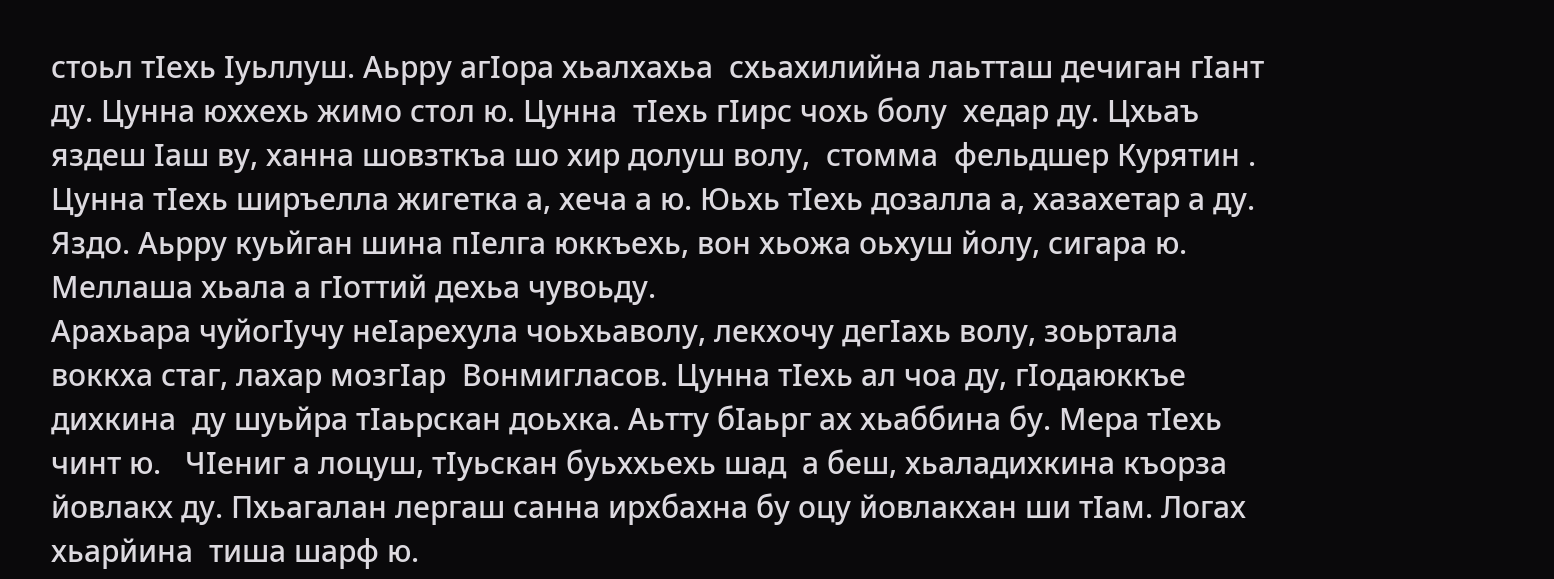стоьл тIехь Iуьллуш. Аьрру агIора хьалхахьа  схьахилийна лаьтташ дечиган гIант ду. Цунна юххехь жимо стол ю. Цунна  тIехь гIирс чохь болу  хедар ду. Цхьаъ яздеш Iаш ву, ханна шовзткъа шо хир долуш волу,  стомма  фельдшер Курятин . Цунна тIехь ширъелла жигетка а, хеча а ю. Юьхь тIехь дозалла а, хазахетар а ду. Яздо. Аьрру куьйган шина пIелга юккъехь, вон хьожа оьхуш йолу, сигара ю. Меллаша хьала а гIоттий дехьа чувоьду.
Арахьара чуйогIучу неIарехула чоьхьаволу, лекхочу дегIахь волу, зоьртала воккха стаг, лахар мозгIар  Вонмигласов. Цунна тIехь ал чоа ду, гIодаюккъе дихкина  ду шуьйра тIаьрскан доьхка. Аьтту бIаьрг ах хьаббина бу. Мера тIехь чинт ю.   ЧIениг а лоцуш, тIуьскан буьххьехь шад  а беш, хьаладихкина къорза йовлакх ду. Пхьагалан лергаш санна ирхбахна бу оцу йовлакхан ши тIам. Логах хьарйина  тиша шарф ю.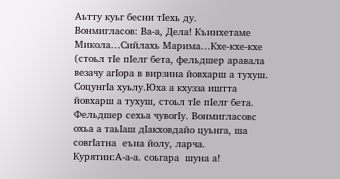Аьтту куьг бесни тIехь ду.
Вонмигласов: Ва-а, Дела! Къинхетаме Микола…Сийлахь Марима…Кхе-кхе-кхе (стоьл тIе пIелг бета, фельдшер аравала везачу агIора в вирзина йовхарш а тухуш. СоцунгIа хуьлу.Юха а кхузза иштта йовхарш а тухуш, стоьл тIе пIелг бета. Фельдшер сехьа чувогIу. Вонмигласовс охьа а таьIаш дIакховдайо цуьнга, ша совгIатна  еъна йолу, ларча.
Курятин:А-а-а. соьгара  шуна а!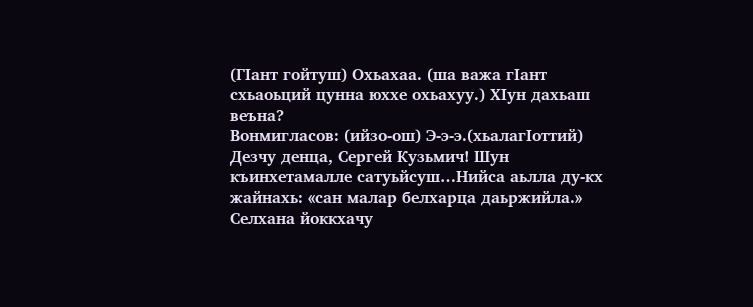(ГIант гойтуш) Охьахаа. (ша важа гIант  схьаоьций цунна юххе охьахуу.) ХIун дахьаш веъна?
Вонмигласов: (ийзо-ош) Э-э-э.(хьалагIоттий) Дезчу денца, Сергей Кузьмич! Шун къинхетамалле сатуьйсуш…Нийса аьлла ду-кх жайнахь: «сан малар белхарца даьржийла.» Селхана йоккхачу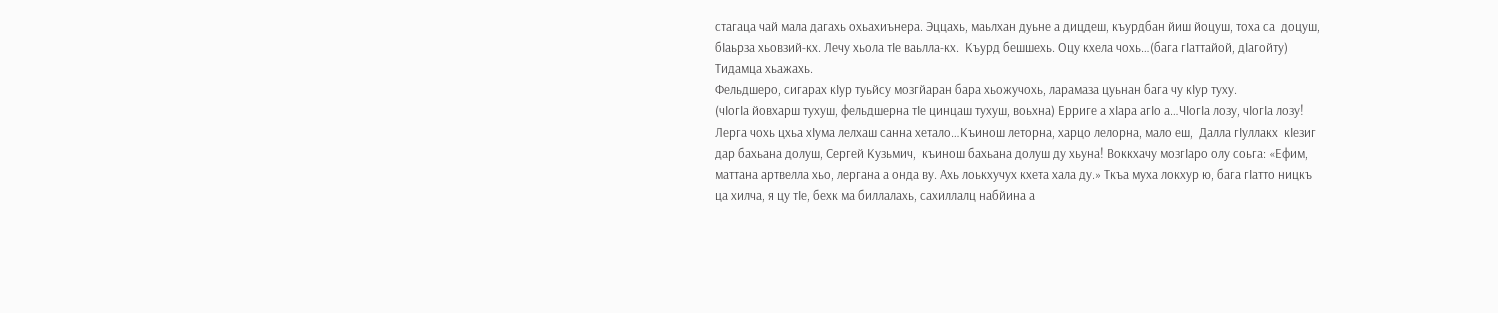стагаца чай мала дагахь охьахиънера. Эццахь, маьлхан дуьне а дицдеш, къурдбан йиш йоцуш, тоха са  доцуш, бIаьрза хьовзий-кх. Лечу хьола тIе ваьлла-кх.  Къурд бешшехь. Оцу кхела чохь…(бага гIаттайой, дIагойту) Тидамца хьажахь.
Фельдшеро, сигарах кIур туьйсу мозгйаран бара хьожучохь, ларамаза цуьнан бага чу кIур туху.
(чIогIа йовхарш тухуш, фельдшерна тIе цинцаш тухуш, воьхна) Ерриге а хIара агIо а…ЧIогIа лозу, чIогIа лозу! Лерга чохь цхьа хIума лелхаш санна хетало…Къинош леторна, харцо лелорна, мало еш,  Далла гIуллакх  кIезиг дар бахьана долуш, Сергей Кузьмич,  къинош бахьана долуш ду хьуна! Воккхачу мозгIаро олу соьга: «Ефим, маттана артвелла хьо, лергана а онда ву. Ахь лоькхучух кхета хала ду.» Ткъа муха локхур ю, бага гIатто ницкъ ца хилча, я цу тIе, бехк ма биллалахь, сахиллалц набйина а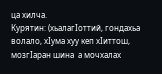ца хилча.
Курятин: (хьалагIоттий, гондахьа волало, хIума хуу кеп хIиттош, мозгIаран шина  а мочхалах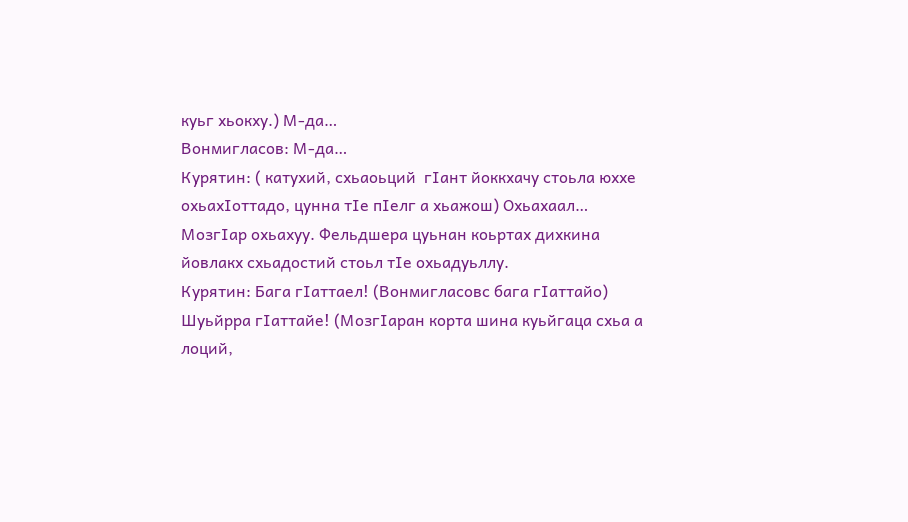куьг хьокху.) М-да…
Вонмигласов: М-да…
Курятин: ( катухий, схьаоьций  гIант йоккхачу стоьла юххе охьахIоттадо, цунна тIе пIелг а хьажош) Охьахаал…
МозгIар охьахуу. Фельдшера цуьнан коьртах дихкина йовлакх схьадостий стоьл тIе охьадуьллу.
Курятин: Бага гIаттаел! (Вонмигласовс бага гIаттайо) Шуьйрра гIаттайе! (МозгIаран корта шина куьйгаца схьа а лоций,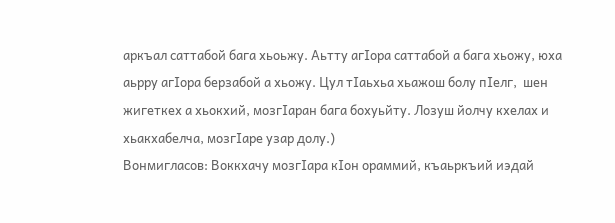аркъал саттабой бага хьоьжу. Аьтту агIора саттабой а бага хьожу, юха аьрру агIора берзабой а хьожу. Цул тIаьхьа хьажош болу пIелг,  шен жигеткех а хьокхий, мозгIаран бага бохуьйту. Лозуш йолчу кхелах и хьакхабелча, мозгIаре узар долу.)
Вонмигласов: Воккхачу мозгIара кIон ораммий, къаьркъий иэдай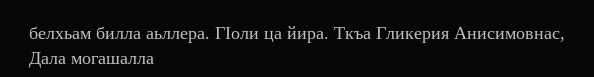белхьам билла аьллера. ГIоли ца йира. Ткъа Гликерия Анисимовнас, Дала могашалла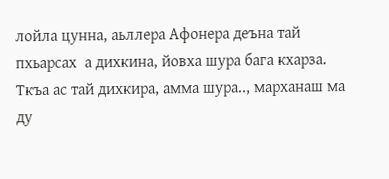лойла цунна, аьллера Афонера деъна тай пхьарсах  а дихкина, йовха шура бага кхарза. Ткъа ас тай дихкира, амма шура.., марханаш ма ду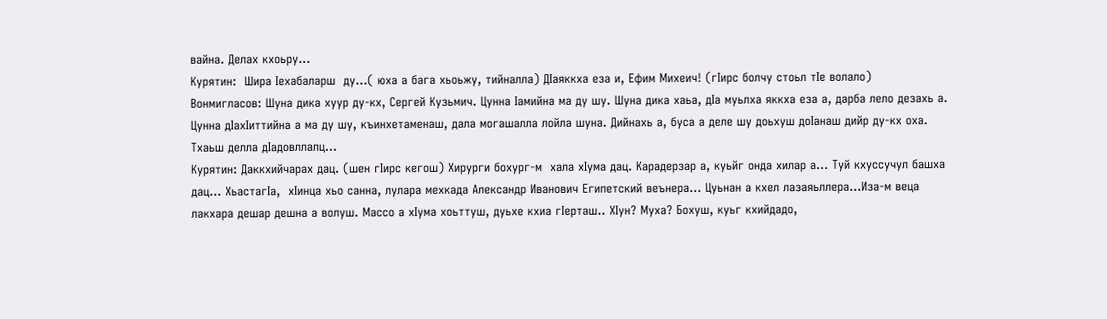вайна. Делах кхоьру…
Курятин:  Шира Iехабаларш  ду…( юха а бага хьоьжу, тийналла) ДIаяккха еза и, Ефим Михеич! (гIирс болчу стоьл тIе волало)
Вонмигласов: Шуна дика хуур ду-кх, Сергей Кузьмич. Цунна Iамийна ма ду шу. Шуна дика хаьа, дIа муьлха яккха еза а, дарба лело дезахь а. Цунна дIахIиттийна а ма ду шу, къинхетаменаш, дала могашалла лойла шуна. Дийнахь а, буса а деле шу доьхуш доIанаш дийр ду-кх оха. Тхаьш делла дIадовллалц…
Курятин: Даккхийчарах дац. (шен гIирс кегош) Хирурги бохург-м  хала хIума дац. Карадерзар а, куьйг онда хилар а… Туй кхуссучул башха дац… ХьастагIа,  хIинца хьо санна, лулара мехкада Александр Иванович Египетский веънера… Цуьнан а кхел лазаяьллера…Иза-м веца лакхара дешар дешна а волуш. Массо а хIума хоьттуш, дуьхе кхиа гIерташ.. ХIун? Муха? Бохуш, куьг кхийдадо,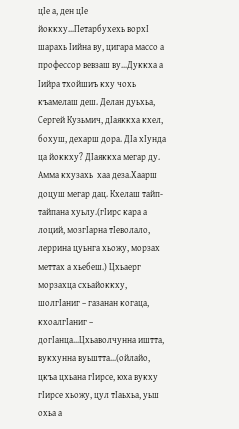цIе а, ден цIе йоккху…Петарбухехь ворхI шарахь Iийна ву, цигара массо а профессор вевзаш ву…Дуккха а Iийра тхойшиъ кху чохь къамелаш деш. Делан дуьхьа, Сергей Кузьмич, дIаяккха кхел, бохуш, дехарш дора. ДIа хIунда ца йоккху? ДIаяккха мегар ду. Амма кхузахь  хаа деза.Хаарш доцуш мегар дац. Кхелаш тайп-тайпана хуьлу.(гIирс кара а лоций, мозгIарна тIеволало, леррина цуьнга хьожу, морзах меттах а хьебеш.) Цхьаерг морзахца схьайоккху, шолгIаниг – газанан когаца, кхоалгIаниг –  догIанца…Цхьаволчунна иштта, вукхунна вуьштта…(ойлайо, цкъа цхьана гIирсе, юха вукху гIирсе хьожу, цул тIаьхьа, уьш охьа а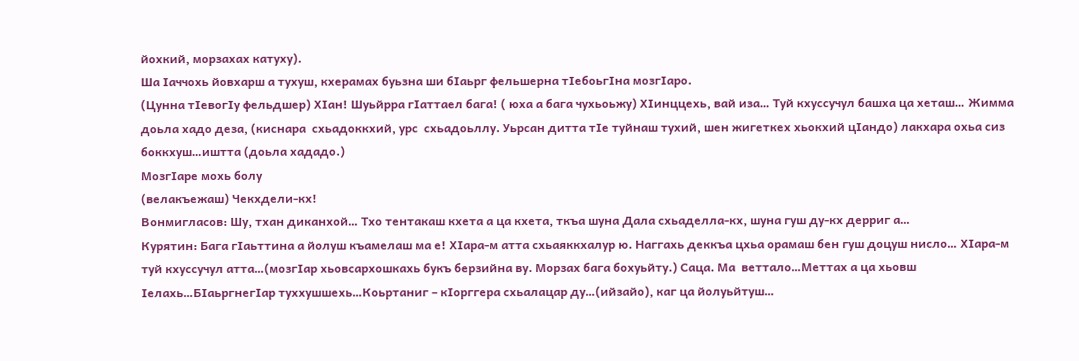йохкий, морзахах катуху).
Ша Iаччохь йовхарш а тухуш, кхерамах буьзна ши бIаьрг фельшерна тIебоьгIна мозгIаро.
(Цунна тIевогIу фельдшер) ХIан! Шуьйрра гIаттаел бага! ( юха а бага чухьоьжу) ХIинццехь, вай иза… Туй кхуссучул башха ца хеташ… Жимма доьла хадо деза, (киснара  схьадоккхий, урс  схьадоьллу. Уьрсан дитта тIе туйнаш тухий, шен жигеткех хьокхий цIандо) лакхара охьа сиз боккхуш…иштта (доьла хададо.)
МозгIаре мохь болу
(велакъежаш) Чекхдели-кх!
Вонмигласов: Шу, тхан диканхой… Тхо тентакаш кхета а ца кхета, ткъа шуна Дала схьаделла-кх, шуна гуш ду-кх дерриг а…
Курятин: Бага гIаьттина а йолуш къамелаш ма е! ХIара-м атта схьаяккхалур ю. Наггахь деккъа цхьа орамаш бен гуш доцуш нисло… ХIара-м туй кхуссучул атта…(мозгIар хьовсархошкахь букъ берзийна ву. Морзах бага бохуьйту.) Саца. Ма  веттало…Меттах а ца хьовш Iелахь…БIаьргнегIар туххушшехь…Коьртаниг – кIорггера схьалацар ду…(ийзайо), каг ца йолуьйтуш…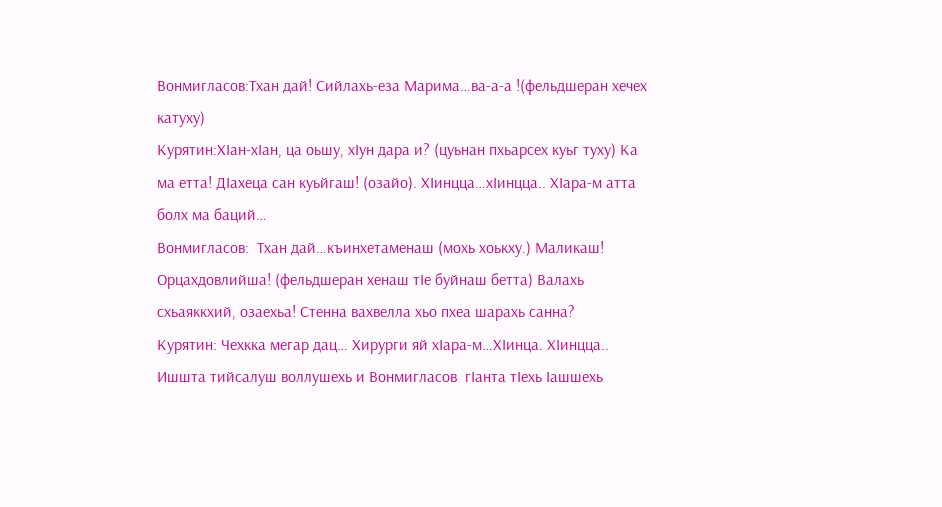Вонмигласов:Тхан дай! Сийлахь-еза Марима…ва-а-а !(фельдшеран хечех катуху)
Курятин:ХIан-хIан, ца оьшу, хIун дара и? (цуьнан пхьарсех куьг туху) Ка ма етта! ДIахеца сан куьйгаш! (озайо). ХIинцца…хIинцца.. ХIара-м атта болх ма баций…
Вонмигласов:  Тхан дай…къинхетаменаш (мохь хоькху.) Маликаш! Орцахдовлийша! (фельдшеран хенаш тIе буйнаш бетта) Валахь схьаяккхий, озаехьа! Стенна вахвелла хьо пхеа шарахь санна?
Курятин: Чехкка мегар дац… Хирурги яй хIара-м…ХIинца. ХIинцца..
Ишшта тийсалуш воллушехь и Вонмигласов  гIанта тIехь Iашшехь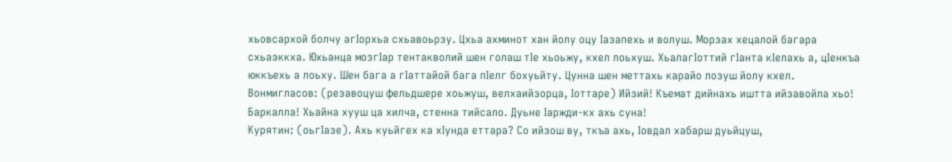хьовсархой болчу агIорхьа схьавоьрзу. Цхьа ахминот хан йолу оцу Iазапехь и волуш. Морзах хецалой багара схьаэккха. Юхьанца мозгIар тентакволий шен голаш тIе хьоьжу, кхел лоьхуш. ХьалагIоттий гIанта кIелахь а, цIенкъа юккъехь а лоьху. Шен бага а гIаттайой бага пIелг бохуьйту. Цунна шен меттахь карайо лозуш йолу кхел.
Вонмигласов: (резавоцуш фельдшере хоьжуш, велхаийзорца, Iоттаре) Ийзий! Къемат дийнахь иштта ийзавойла хьо! Баркалла! Хьайна хууш ца хилча, стенна тийсало. Дуьне Iаржди-кх ахь суна!
Курятин: (оьгIазе). Ахь куьйгех ка хIунда еттара? Со ийзош ву, ткъа ахь, Iовдал хабарш дуьйцуш,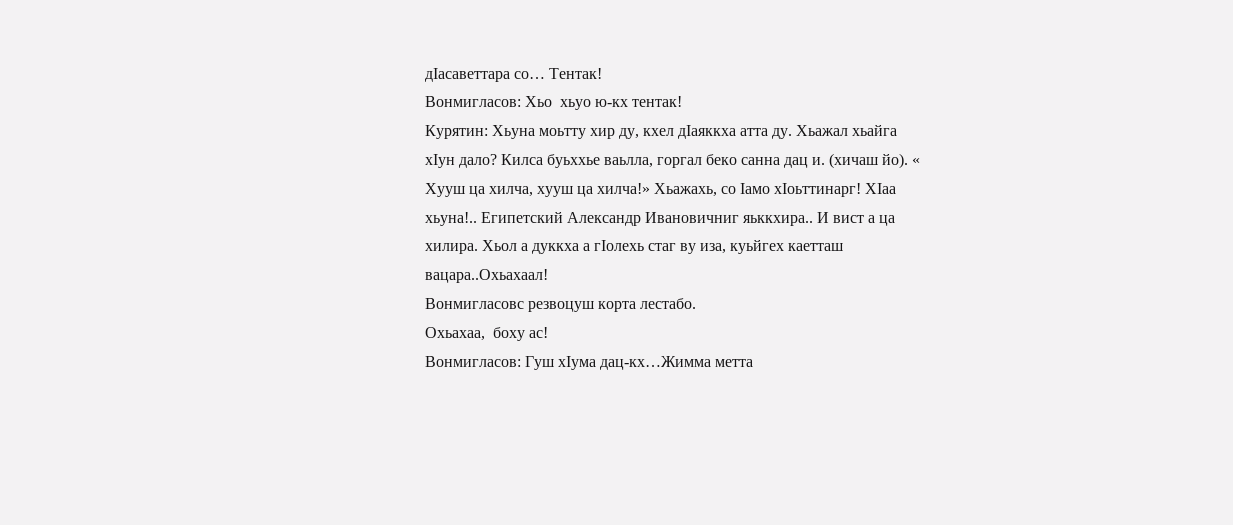дIасаветтара со… Тентак!
Вонмигласов: Хьо  хьуо ю-кх тентак!
Курятин: Хьуна моьтту хир ду, кхел дIаяккха атта ду. Хьажал хьайга хIун дало? Килса буьххье ваьлла, горгал беко санна дац и. (хичаш йо). « Хууш ца хилча, хууш ца хилча!» Хьажахь, со Iамо хIоьттинарг! ХIаа хьуна!.. Египетский Александр Ивановичниг яьккхира.. И вист а ца хилира. Хьол а дуккха а гIолехь стаг ву иза, куьйгех каетташ вацара..Охьахаал!
Вонмигласовс резвоцуш корта лестабо.
Охьахаа,  боху ас!
Вонмигласов: Гуш хIума дац-кх…Жимма метта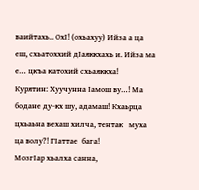ваийтахь.. ОхI! (охьахуу) Ийза а ца еш, схьатоххий дIаяккхахь и. Ийза ма е… цкъа катохий схьаяккха!
Курятин: Хуучунна Iамош ву…! Ма бодане ду-кх шу, адамаш! Кхаьрца цхьаьна вехаш хилча, тентак   муха ца волу?! ГIаттае  бага!
МозгIар хьалха санна,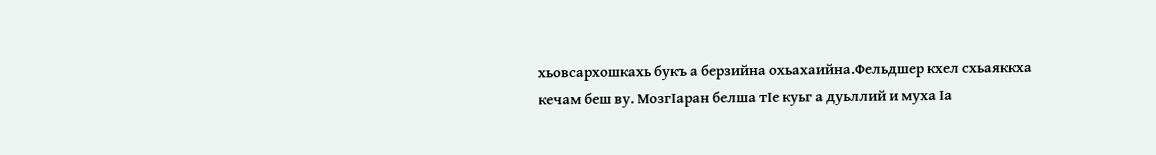хьовсархошкахь букъ а берзийна охьахаийна.Фельдшер кхел схьаяккха кечам беш ву. МозгIаран белша тIе куьг а дуьллий и муха Iа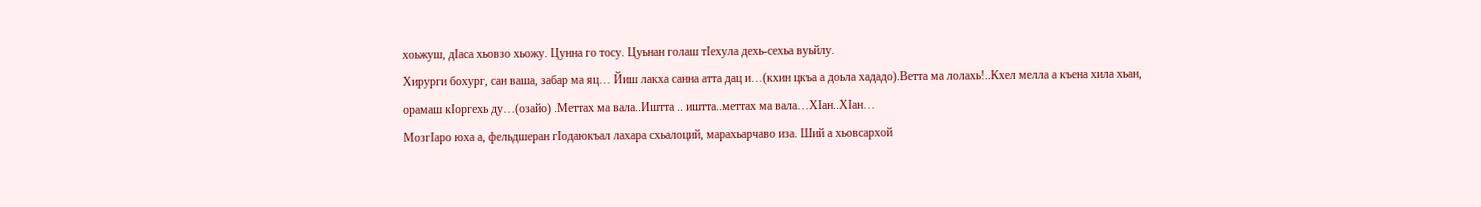хоьжуш, дIаса хьовзо хьожу. Цунна го тосу. Цуьнан голаш тIехула дехь-сехьа вуьйлу.
Хирурги бохург, сан ваша, забар ма яц… Йиш лакха санна атта дац и…(кхин цкъа а доьла хададо).Ветта ма лолахь!..Кхел мелла а къена хила хьан, орамаш кIоргехь ду…(озайо) .Меттах ма вала..Иштта .. иштта..меттах ма вала…ХIан..ХIан…
МозгIаро юха а, фельдшеран гIодаюкъал лахара схьалоций, марахьарчаво иза. Ший а хьовсархой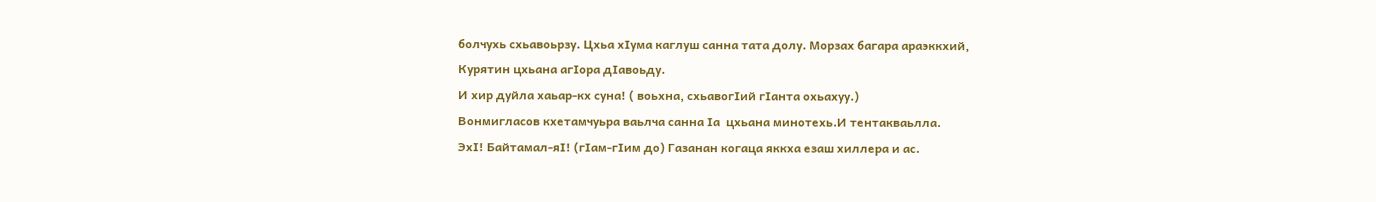болчухь схьавоьрзу. Цхьа хIума каглуш санна тата долу. Морзах багара араэккхий, Курятин цхьана агIора дIавоьду.
И хир дуйла хаьар-кх суна! ( воьхна, схьавогIий гIанта охьахуу.)
Вонмигласов кхетамчуьра ваьлча санна Iа  цхьана минотехь.И тентакваьлла.
ЭхI! Байтамал-яI! (гIам-гIим до) Газанан когаца яккха езаш хиллера и ас.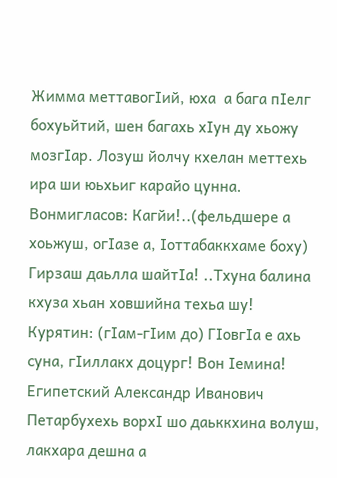Жимма меттавогIий, юха  а бага пIелг бохуьйтий, шен багахь хIун ду хьожу мозгIар. Лозуш йолчу кхелан меттехь ира ши юьхьиг карайо цунна.
Вонмигласов: Кагйи!..(фельдшере а хоьжуш, огIазе а, Iоттабаккхаме боху) Гирзаш даьлла шайтIа! ..Тхуна балина кхуза хьан ховшийна техьа шу!
Курятин: (гIам-гIим до) ГIовгIа е ахь суна, гIиллакх доцург! Вон Iемина! Египетский Александр Иванович Петарбухехь ворхI шо даьккхина волуш, лакхара дешна а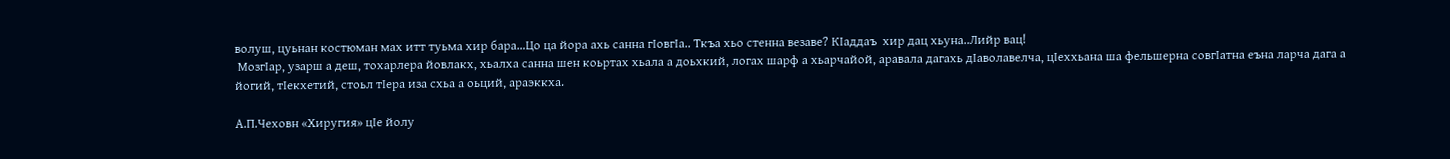волуш, цуьнан костюман мах итт туьма хир бара…Цо ца йора ахь санна гIовгIа.. Ткъа хьо стенна везаве? КIаддаъ  хир дац хьуна..Лийр вац!
 МозгIар, узарш а деш, тохарлера йовлакх, хьалха санна шен коьртах хьала а доьхкий, логах шарф а хьарчайой, аравала дагахь дIаволавелча, цIеххьана ша фельшерна совгIатна еъна ларча дага а йогий, тIекхетий, стоьл тIера иза схьа а оьций, араэккха.

А.П.Чеховн «Хиругия» цIе йолу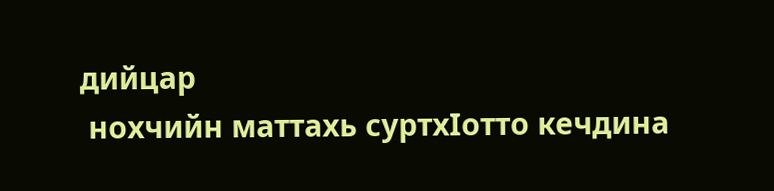дийцар
 нохчийн маттахь суртхIотто кечдина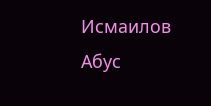Исмаилов Абус